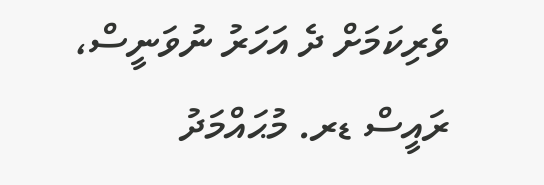ވެރިކަމަށް ދެ އަހަރު ނުވަނީސް، ރައީސް ޑރ. މުޙައްމަދު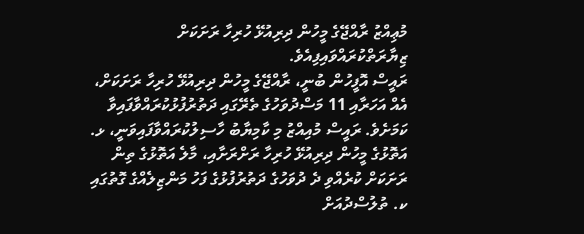މުޢިއްޒު ރާއްޖޭގެ މީހުން ދިރިއުޅޭ ހުރިހާ ރަށަކަށް ޒިޔާރަތްކުރައްވައިފިއެވެ.
ރައީސް އޮފީހުން ބުނީ، ރާއްޖޭގެ މީހުން ދިރިއުޅޭ ހުރިހާ ރަށަކަށް، އެއް އަހަރާއި 11 މަސްދުވަހުގެ ތެރޭގައި ދަތުރުފުޅުކުރައްވާފައިވާ ކަމަށެވެ. ރައީސް މުއިއްޒު މި ކާމިޔާބު ހާސިލުކުރައްވާފައިވަނީ، ޅ. އަތޮޅުގެ މީހުން ދިރިއުޅޭ ހުރިހާ ރަށްރަށާއި، މާލެ އަތޮޅުގެ ތިން ރަށަކަށް ކުރެއްވި ދެ ދުވަހުގެ ދަތުރުފުޅުގެ ފަހު މަންޒިލެއްގެ ގޮތުގައި ކ. ތުލުސްދުއަށް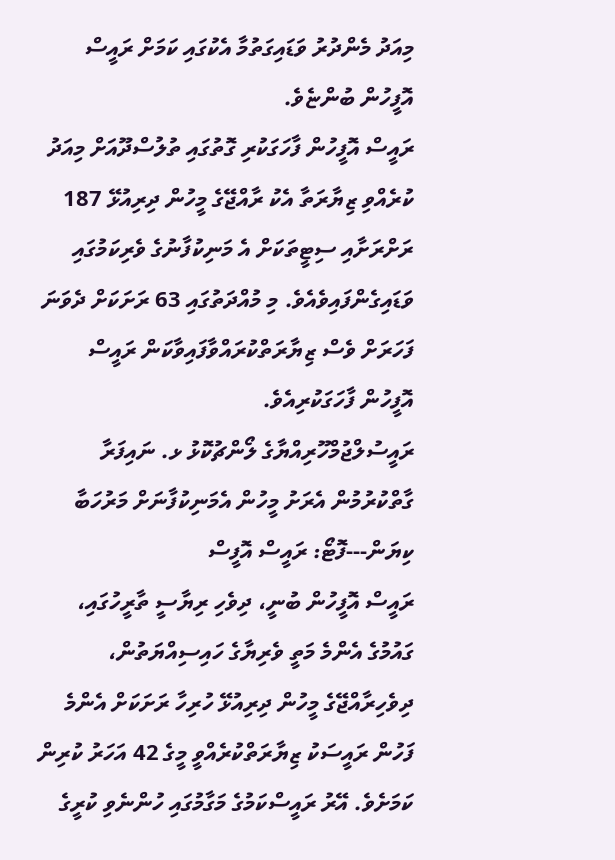މިއަދު މެންދުރު ވަޑައިގަތުމާ އެކުގައި ކަމަށް ރައީސް އޮފީހުން ބުންޏެވެ.
ރައީސް އޮފީހުން ފާހަގަކުރި ގޮތުގައި ތުލުސްދޫއަށް މިއަދު ކުރެއްވި ޒިޔާރަތާ އެކު ރާއްޖޭގެ މީހުން ދިރިއުޅޭ 187 ރަށްރަށާއި ސިޓީތަކަށް އެ މަނިކުފާނުގެ ވެރިކަމުގައި ވަޑައިގެންފައިވެއެވެ. މި މުއްދަތުގައި 63 ރަށަކަށް ދެވަނަ ފަހަރަށް ވެސް ޒިޔާރަތްކުރައްވާފައިވާކަން ރައީސް އޮފީހުން ފާހަގަކުރިއެވެ.
ރައީސުލްޖުމްހޫރިއްޔާގެ ލޯންޗުކޮޅު ޅ. ނައިފަރާ ގާތްކުރުމުން އެރަށު މީހުން އެމަނިކުފާނަށް މަރުހަބާ ކިޔަން---ފޮޓޯ: ރައީސް އޮފީސް
ރައީސް އޮފީހުން ބުނީ، ދިވެހި ރިޔާސީ ތާރީހުގައި، ގައުމުގެ އެންމެ މަތީ ވެރިޔާގެ ހައިސިއްޔަތުން، ދިވެހިރާއްޖޭގެ މީހުން ދިރިއުޅޭ ހުރިހާ ރަށަކަށް އެންމެ ފަހުން ރައީސަކު ޒިޔާރަތްކުރެއްވީ މީގެ 42 އަހަރު ކުރިން ކަމަށެވެ. އޭރު ރައީސްކަމުގެ މަގާމުގައި ހުންނެވި ކުރީގެ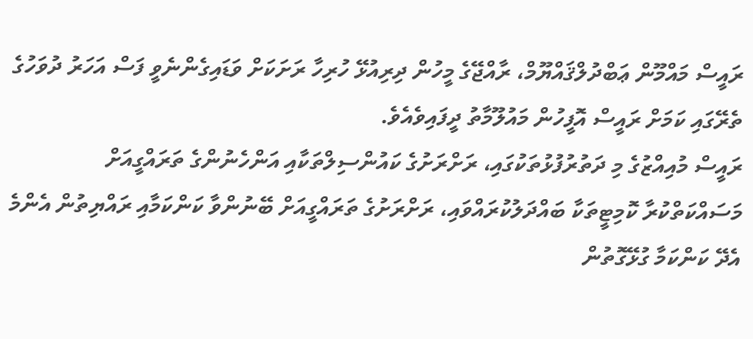ރައީސް މައްމޫން ޢަބްދުލްޤައްޔޫމް، ރާއްޖޭގެ މީހުން ދިރިއުޅޭ ހުރިހާ ރަށަކަށް ވަޑައިގެންނެވީ ފަސް އަހަރު ދުވަހުގެ ތެރޭގައި ކަމަށް ރައީސް އޮފީހުން މައުލޫމާތު ދީފައިވެއެވެ.
ރައީސް މުއިއްޒުގެ މި ދަތުރުފުޅުތަކުގައި، ރަށްރަށުގެ ކައުންސިލްތަކާއި އަންހެނުންގެ ތަރައްގީއަށް މަސައްކަތްކުރާ ކޮމިޓީތަކާ ބައްދަލުކުރައްވައި، ރަށްރަށުގެ ތަރައްގީއަށް ބޭނުންވާ ކަންކަމާއި ރައްޔިތުން އެންމެ އެދޭ ކަންކަމާ ގުޅޭގޮތުން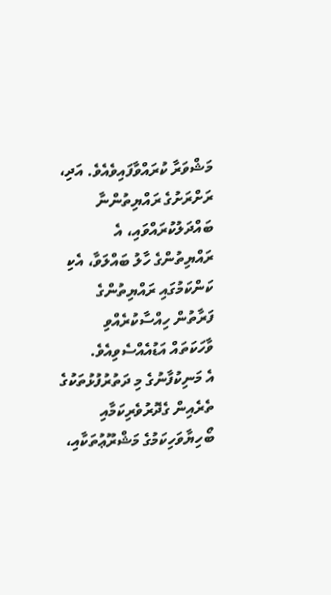މަޝްވަރާ ކުރައްވާފައިވެއެވެ. އަދި، ރަށްރަށުގެ ރައްޔިތުންނާ ބައްދަލުކުރައްވައި، އެ ރައްޔިތުންގެ ހާލު ބައްލަވާ، އެކި ކަންކަމުގައި ރައްޔިތުންގެ ފަރާތުން ހިއްސާކުރެއްވި ވާހަކަތައް އަޑުއެއްސެވިއެވެ.
އެ މަނިކުފާނުގެ މި ދަތުރުފުޅުތަކުގެ ތެރެއިން ގެދޮރުވެރިކަމާއި ބޯހިޔާވަހިކަމުގެ މަޝްރޫޢުތަކާއި،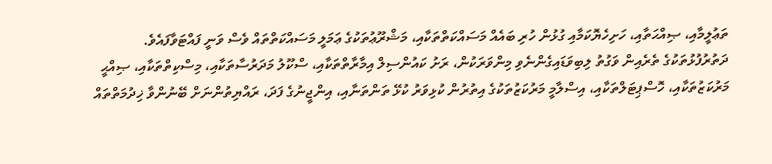ތަޢުލީމާއި، ޞިއްޙަތާއި، ހަށިހެޔޮކަމާއި ގުޅުން ހުރި ބައެއް މަސައްކަތްތަކާއި، މަޝްރޫޢުތަކުގެ ޢަމަލީ މަސައްކަތްތައް ވެސް ވަނީ ފައްޓަވާފައެވެ.
ދަތުރުފުޅުތަކުގެ ތެރެއިން ވަގުތު ލިބިވަޑައިގެންނެވި މިންވަރަކުން، ރަށު ކައުންސިލް އިމާރާތްތަކާއި، ސްކޫލު މަދަރުސާތަކާއި، މިސްކިތްތަކާއި، ޞިއްޙީ މަރުކަޒުތަކާއި، ހޮސްޕިޓަލްތަކާއި، އިސްލާމީ މަރުކަޒުތަކުގެ އިތުރުން ކުޅިވަރު ކުޅޭ ތަންތަނާއި، އިންޖީނުގެ ފަދަ، ރައްޔިތުންނަށް ބޭނުންވާ ޚިދުމަތްތައް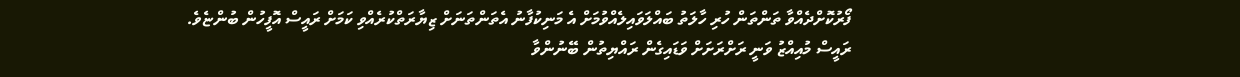ފޯރުކޮށްދެއްވާ ތަންތަން ހުރި ހާލަތު ބައްލަވައިލެއްވުމަށް އެ މަނިކުފާނު އެތަންތަނަށް ޒިޔާރަތްކުރެއްވި ކަމަށް ރައީސް އޮފީހުން ބުންޏެވެ.
ރައީސް މުއިއްޒު ވަނީ ރަށްރަށަށް ވަޑައިގެން ރައްޔިތުން ބޭނުންވާ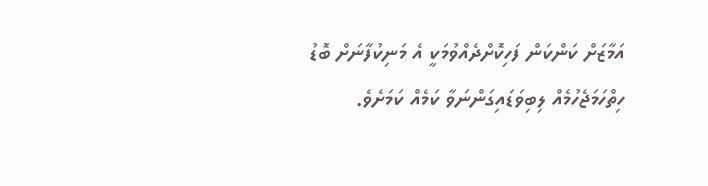އަމާޒަށް ކަންކަން ފަހިކޮށްދެއްވުމަކީ އެ މަނިކުފާނަށް ބޮޑު ހިތްހަމަޖެހުމެއް ލިބިވަޑައިގަންނަވާ ކަމެއް ކަމަށެވެ.